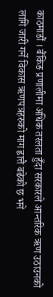काठमाडौं । बैंकिङ प्रणालीमा अधिक तरलता हुँदा सरकारले आन्तरिक ऋण उठाउनको लागि जारी गर्ने विकास ऋणपत्रहरुको माग ह्वात्तै बढेको छ भने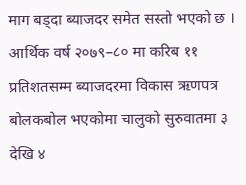माग बड्दा ब्याजदर समेत सस्तो भएको छ । आर्थिक वर्ष २०७९–८० मा करिब ११ प्रतिशतसम्म ब्याजदरमा विकास ऋणपत्र बोलकबोल भएकोमा चालुको सुरुवातमा ३ देखि ४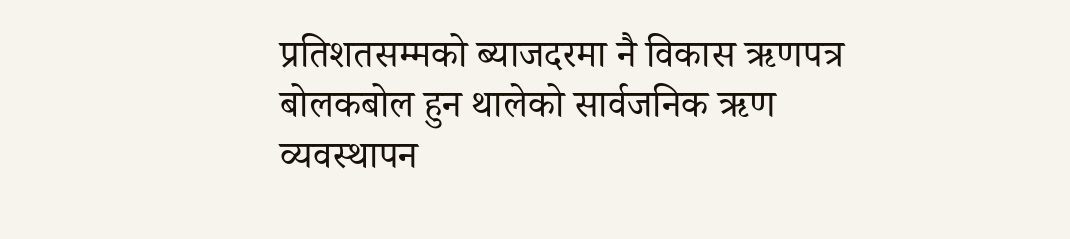प्रतिशतसम्मको ब्याजदरमा नै विकास ऋणपत्र बोलकबोल हुन थालेको सार्वजनिक ऋण व्यवस्थापन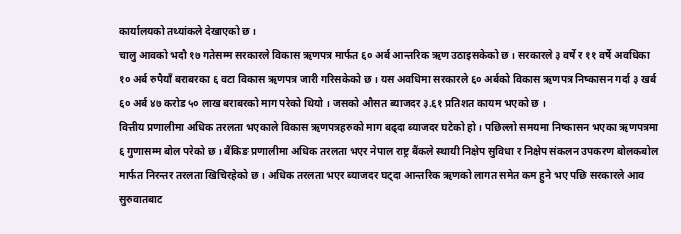कार्यालयको तथ्यांकले देखाएको छ ।
चालु आवको भदौ १७ गतेसम्म सरकारले विकास ऋणपत्र मार्फत ६० अर्ब आन्तरिक ऋण उठाइसकेको छ । सरकारले ३ वर्षे र ११ वर्षे अवधिका १० अर्ब रुपैयाँ बराबरका ६ वटा विकास ऋणपत्र जारी गरिसकेको छ । यस अवधिमा सरकारले ६० अर्बको विकास ऋणपत्र निष्कासन गर्दा ३ खर्ब ६० अर्ब ४७ करोड ५० लाख बराबरको माग परेको थियो । जसको औसत ब्याजदर ३.६१ प्रतिशत कायम भएको छ ।
वित्तीय प्रणालीमा अधिक तरलता भएकाले विकास ऋणपत्रहरुको माग बढ्दा ब्याजदर घटेको हो । पछिल्लो समयमा निष्कासन भएका ऋणपत्रमा ६ गुणासम्म बोल परेको छ । बैंकिङ प्रणालीमा अधिक तरलता भएर नेपाल राष्ट्र बैंकले स्थायी निक्षेप सुविधा र निक्षेप संकलन उपकरण बोलकबोल मार्फत निरन्तर तरलता खिचिरहेको छ । अधिक तरलता भएर ब्याजदर घट्दा आन्तरिक ऋणको लागत समेत कम हुने भए पछि सरकारले आव सुरुवातबाट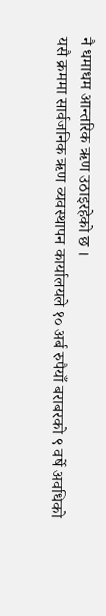नै धमाधम आन्तरिक ऋण उठाइरहेको छ ।
यसै क्रममा सार्वजनिक ऋण व्यवस्थापन कार्यालयले १० अर्ब रुपैयाँ बराबरको ९ वर्षे अवधिको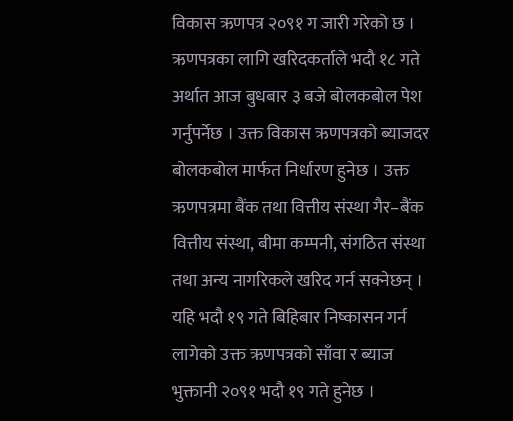विकास ऋणपत्र २०९१ ग जारी गरेको छ । ऋणपत्रका लागि खरिदकर्ताले भदौ १८ गते अर्थात आज बुधबार ३ बजे बोलकबोल पेश गर्नुपर्नेछ । उक्त विकास ऋणपत्रको ब्याजदर बोलकबोल मार्फत निर्धारण हुनेछ । उक्त ऋणपत्रमा बैंक तथा वित्तीय संस्था गैर–बैंक वित्तीय संस्था, बीमा कम्पनी, संगठित संस्था तथा अन्य नागरिकले खरिद गर्न सक्नेछन् ।
यहि भदौ १९ गते बिहिबार निष्कासन गर्न लागेको उक्त ऋणपत्रको साँवा र ब्याज भुक्तानी २०९१ भदौ १९ गते हुनेछ ।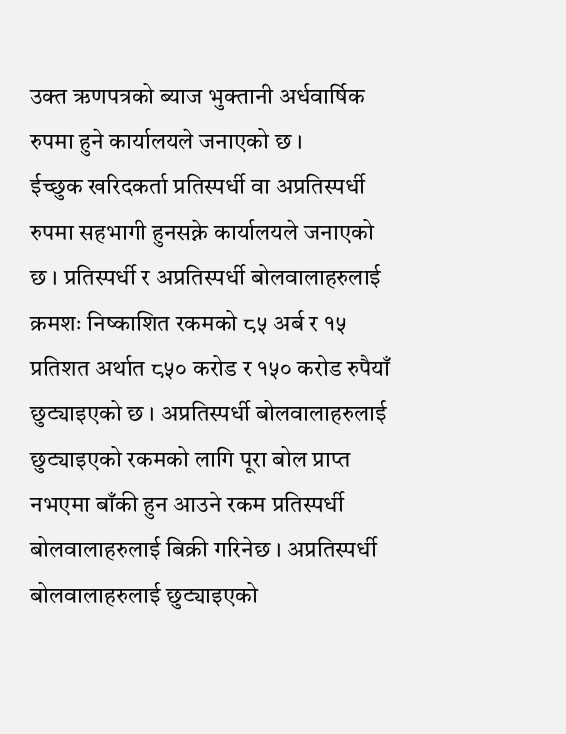उक्त ऋणपत्रको ब्याज भुक्तानी अर्धवार्षिक रुपमा हुने कार्यालयले जनाएको छ ।
ईच्छुक खरिदकर्ता प्रतिस्पर्धी वा अप्रतिस्पर्धी रुपमा सहभागी हुनसक्ने कार्यालयले जनाएको छ । प्रतिस्पर्धी र अप्रतिस्पर्धी बोलवालाहरुलाई क्रमशः निष्काशित रकमको ८५ अर्ब र १५ प्रतिशत अर्थात ८५० करोड र १५० करोड रुपैयाँ छुट्याइएको छ । अप्रतिस्पर्धी बोलवालाहरुलाई छुट्याइएको रकमको लागि पूरा बोल प्राप्त नभएमा बाँकी हुन आउने रकम प्रतिस्पर्धी बोलवालाहरुलाई बिक्री गरिनेछ । अप्रतिस्पर्धी बोलवालाहरुलाई छुट्याइएको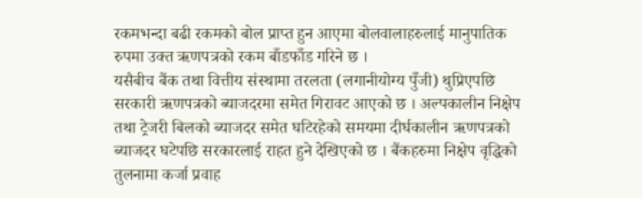रकमभन्दा बढी रकमको बोल प्राप्त हुन आएमा बोलवालाहरुलाई मानुपातिक रुपमा उक्त ऋणपत्रको रकम बाँडफाँड गरिने छ ।
यसैबीच बैंक तथा वित्तीय संस्थामा तरलता (लगानीयोग्य पुँजी) थुप्रिएपछि सरकारी ऋणपत्रको ब्याजदरमा समेत गिरावट आएको छ । अल्पकालीन निक्षेप तथा ट्रेजरी बिलको ब्याजदर समेत घटिरहेको समयमा दीर्घकालीन ऋणपत्रको ब्याजदर घटेपछि सरकारलाई राहत हुने देखिएको छ । बैंकहरुमा निक्षेप वृद्धिको तुलनामा कर्जा प्रवाह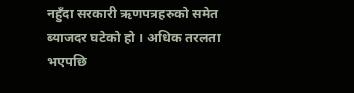नहुँदा सरकारी ऋणपत्रहरुको समेत ब्याजदर घटेको हो । अधिक तरलता भएपछि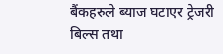बैंकहरुले ब्याज घटाएर ट्रेजरी बिल्स तथा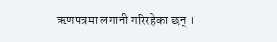ऋणपत्रमा लगानी गरिरहेका छन् ।